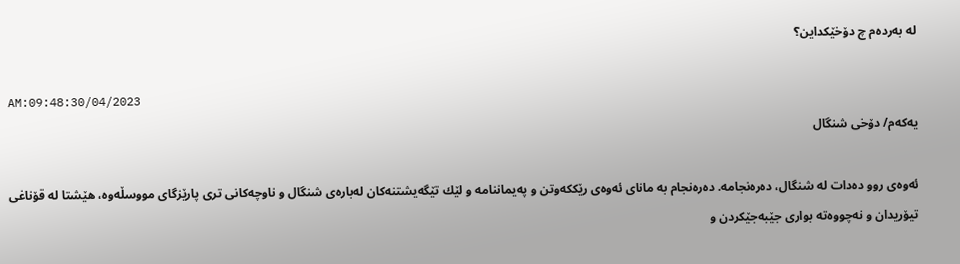له‌ به‌رده‌م چ دۆخێكداین؟

AM:09:48:30/04/2023
یه‌كه‌م/ دۆخی شنگال

ئه‌وه‌ی روو ده‌دات له‌ شنگال، ده‌ره‌نجامه‌. ده‌ره‌نجام به‌ مانای ئه‌وه‌ی رێككه‌وتن و په‌یماننامه‌ و لێك تێگه‌یشتنه‌كان له‌باره‌ی شنگال و ناوچه‌كانی تری پارێزگای مووسڵه‌وه‌، هێشتا له‌ قۆناغی تیۆریدان و نه‌چووه‌ته‌ بواری جێبه‌جێكردن و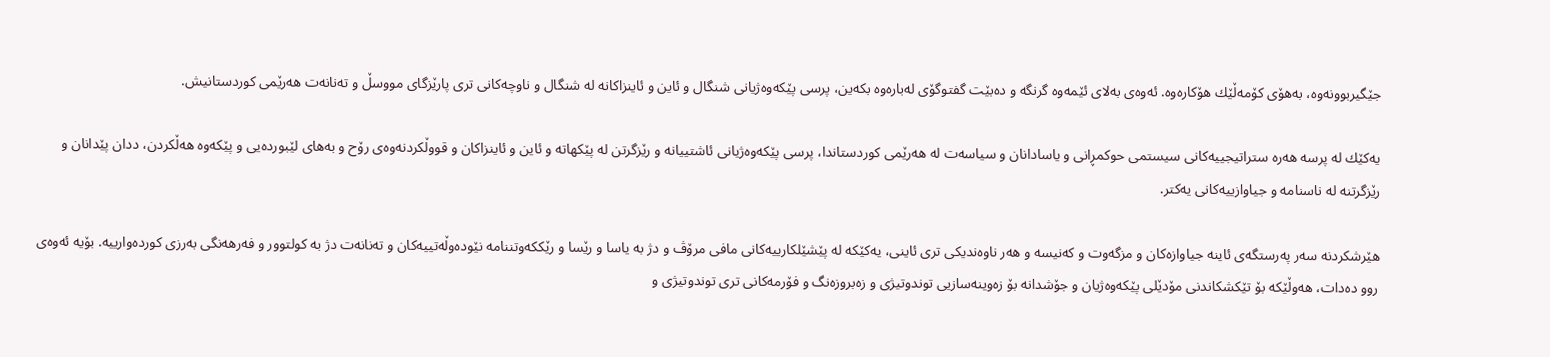جێگیربوونه‌وه‌، به‌هۆی كۆمه‌ڵێك هۆكاره‌وه‌. ئه‌وه‌ی به‌لای ئێمه‌وه‌ گرنگه‌ و ده‌بێت گفتوگۆی له‌باره‌وه‌ بكه‌ین، پرسی پێكه‌وه‌ژیانی شنگال و ئاین و ئاینزاكانه‌ له‌ شنگال و ناوچه‌كانی تری پارێزگای مووسڵ و ته‌نانه‌ت هه‌رێمی كوردستانیش.

یه‌كێك له‌ پرسه‌ هه‌ره‌ ستراتیجییه‌كانی سیستمی حوكمڕانی و یاسادانان و سیاسه‌ت له‌ هه‌رێمی كوردستاندا، پرسی پێكه‌وه‌ژیانی ئاشتییانه‌ و رێزگرتن له‌ پێكهاته‌ و ئاین و ئاینزاكان و قووڵكردنه‌وه‌ی رۆح و به‌های لێبورده‌یی و پێكه‌وه‌ هه‌ڵكردن، ددان پێدانان و رێزگرتنه‌ له‌ ناسنامه‌ و جیاوازییه‌كانی یه‌كتر.

هێرشكردنه‌ سه‌ر په‌رستگه‌ی ئاینه‌ جیاوازه‌كان و مزگه‌وت و كه‌نیسه‌ و هه‌ر ناوه‌ندیكی تری ئاینی، یه‌كێكه‌ له‌ پێشێلكارییه‌كانی مافی مرۆڤ و دژ به‌ یاسا و رێسا و رێككه‌وتننامه‌ نێوده‌وڵه‌تییه‌كان و ته‌نانه‌ت دژ به‌ كولتوور و فه‌رهه‌نگی به‌رزی كورده‌وارییه‌. بۆیه‌ ئه‌وه‌ی روو ده‌دات، هه‌وڵێكه‌ بۆ تێكشكاندنی مۆدێلی پێكه‌وه‌ژیان و جۆشدانه‌ بۆ زه‌وینه‌سازیی توندوتیژی و زه‌بروزه‌نگ و فۆرمه‌كانی تری توندوتیژی و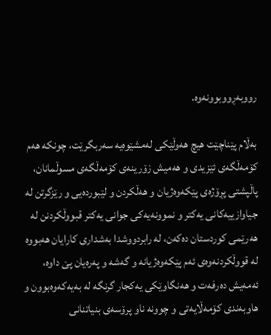رووبه‌ڕووبوونه‌وه‌.

به‌ڵام پێناچێت هیچ هه‌وڵێكی له‌مشێوه‌یه‌ سه‌ربگرێت، چونكه‌ هه‌م كۆمه‌ڵگه‌ی ئێزیدی و هه‌میش زۆرینه‌ی كۆمه‌ڵگه‌ی مسوڵمانان، پاڵپشتی پڕۆژه‌ی پێكه‌وه‌ژیان و هه‌ڵكردن و لێبورده‌یی و رێزگرتن له‌ جیاوازییه‌كانی یه‌كتر و نموونه‌یه‌كی جوانی یه‌كتر قبووڵكردنن له‌ هه‌رێمی كوردستان ده‌كه‌ن، له‌ رابردووشدا به‌شداری كارایان هه‌بووه‌ له‌ قووڵكردنه‌وه‌ی ئه‌م پێكه‌وه‌ژیانه‌ و گه‌شه‌ و په‌ره‌یان پێ داوه‌، ئه‌مه‌یش ده‌رفه‌ت و هه‌نگاوێكی یه‌كجار گرنگه‌ له‌ به‌یه‌كه‌وه‌بوون و هاوبه‌ندی كۆمه‌ڵایه‌تی و چوونه‌ ناو پرۆسه‌ی بنیاتنانی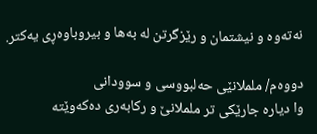نه‌ته‌وه‌ و نیشتمان و رێزگرتن له‌ به‌ها و بیروباوه‌ڕی یه‌كتر.

دووه‌م/ ململانێی حه‌لبووسی و سوودانی
وا دیاره‌ جارێكی تر ململانێ و ركابه‌ری ده‌كه‌وێته‌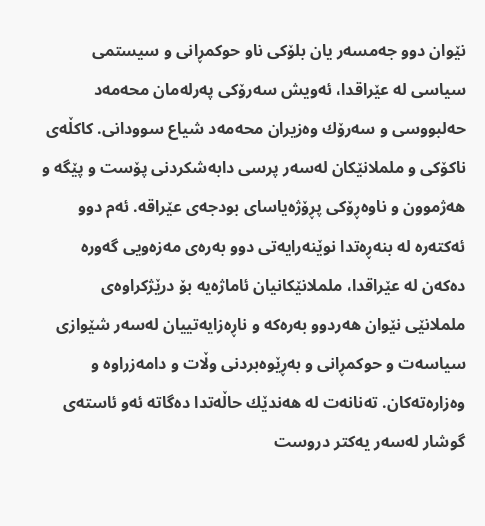نێوان دوو جه‌مسه‌ر یان بلۆكی ناو حوكمڕانی و سیستمی سیاسی له‌ عێراقدا، ئه‌ویش سه‌رۆكی په‌رله‌مان محه‌مه‌د حه‌لبووسی و سه‌رۆك وه‌زیران محه‌مه‌د شیاع سوودانی. كاكڵه‌ی ناكۆكی و ململانێكان له‌سه‌ر پرسی دابه‌شكردنی پۆست و پێگه‌ و هه‌ژموون و ناوه‌ڕۆكی پڕۆژه‌یاسای بودجه‌ی عێراقه‌. ئه‌م دوو ئه‌كته‌ره‌ له‌ بنه‌ڕه‌تدا نوێنه‌رایه‌تی دوو به‌ره‌ی مه‌زه‌ویی گه‌وره‌ ده‌كه‌ن له‌ عێراقدا، ململانێكانیان ئاماژه‌یه‌ بۆ درێژكراوه‌ی ململانێی نێوان هه‌ردوو به‌ره‌كه‌ و ناڕه‌زایه‌تییان له‌سه‌ر شێوازی سیاسه‌ت و حوكمڕانی و به‌ڕێوه‌بردنی وڵات و دامه‌زراوه‌ و وه‌زاره‌ته‌كان. ته‌نانه‌ت له‌ هه‌ندێك حاڵه‌تدا ده‌گاته‌ ئه‌و ئاسته‌ی گوشار له‌سه‌ر یه‌كتر دروست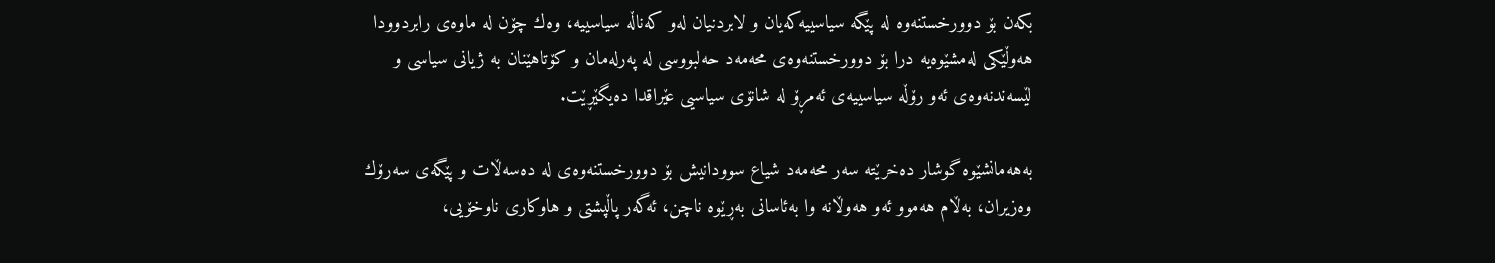بكه‌ن بۆ دوورخستنه‌وه‌ له‌ پێگه‌ سیاسییه‌كه‌یان و لابردنیان له‌و كه‌ناڵه‌ سیاسییه‌، وه‌ك چۆن له‌ ماوه‌ی رابردوودا هه‌وڵێكی له‌مشێوه‌یه‌ درا بۆ دوورخستنه‌وه‌ی محه‌مه‌د حه‌لبووسی له‌ په‌رله‌مان و كۆتاهێنان به‌ ژیانی سیاسی و لێسه‌ندنه‌وه‌ی ئه‌و رۆڵه‌ سیاسییه‌ی ئه‌مڕۆ له‌ شانۆی سیاسیی عێراقدا ده‌یگێڕێت.

به‌هه‌مانشێوه‌ گوشار ده‌خرێته‌ سه‌ر محه‌مه‌د شیاع سوودانیش بۆ دوورخستنه‌وه‌ی له‌ ده‌سه‌ڵات و پێگه‌ی سه‌رۆك وه‌زیران، به‌ڵام هه‌موو ئه‌و هه‌وڵانه‌ وا به‌ئاسانی به‌ڕێوه‌ ناچن، ئه‌گه‌ر پاڵپشتی و هاوكاری ناوخۆیی،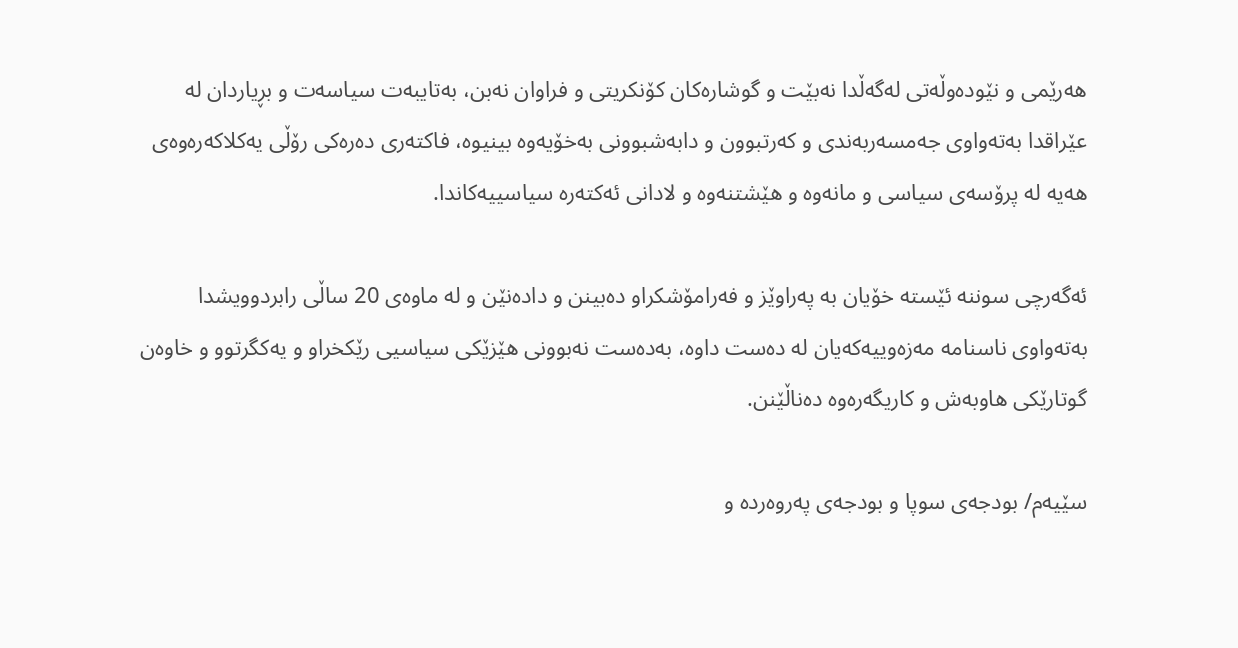هه‌رێمی و نێوده‌وڵه‌تی له‌گه‌ڵدا نه‌بێت و گوشاره‌كان كۆنكریتی و فراوان نه‌بن، به‌تایبه‌ت سیاسه‌ت و بڕیاردان له‌ عێراقدا به‌ته‌واوی جه‌مسه‌ربه‌ندی و كه‌رتبوون و دابه‌شبوونی به‌خۆیه‌وه‌ بینیوه‌، فاكته‌ری ده‌ره‌كی رۆڵی یه‌كلاكه‌ره‌وه‌ی هه‌یه‌ له‌ پرۆسه‌ی سیاسی و مانه‌وه‌ و هێشتنه‌وه‌ و لادانی ئه‌كته‌ره‌ سیاسییه‌كاندا.

ئه‌گه‌رچی سوننه‌ ئێسته‌ خۆیان به‌ په‌راوێز و فه‌رامۆشكراو ده‌بینن و داده‌نێن و له‌ ماوه‌ی 20 ساڵی رابردوویشدا به‌ته‌واوی ناسنامه‌ مه‌زه‌وییه‌كه‌یان له‌ ده‌ست داوه‌، به‌ده‌ست نه‌بوونی هێزێكی سیاسیی رێكخراو و یه‌كگرتوو و خاوه‌ن گوتارێكی هاوبه‌ش و كاریگه‌ره‌وه‌ ده‌ناڵێنن.

سێیه‌م/ بودجه‌ی سوپا و بودجه‌ی په‌روه‌رده‌ و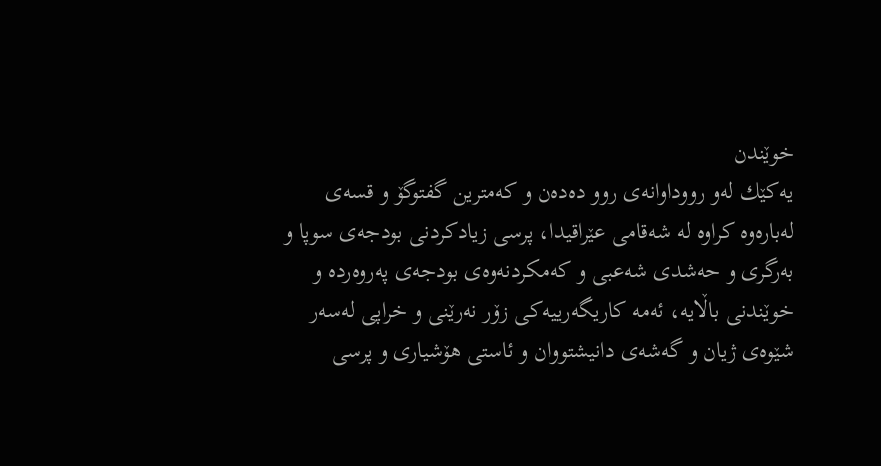خوێندن
یه‌كێك له‌و رووداوانه‌ی روو ده‌ده‌ن و كه‌مترین گفتوگۆ و قسه‌ی له‌باره‌وه‌ كراوه‌ له‌ شه‌قامی عێراقیدا، پرسی زیادكردنی بودجه‌ی سوپا و به‌رگری و حه‌شدی شه‌عبی و كه‌مكردنه‌وه‌ی بودجه‌ی په‌روه‌رده‌ و خوێندنی باڵایه‌، ئه‌مه‌ كاریگه‌رییه‌كی زۆر نه‌رێنی و خراپی له‌سه‌ر شێوه‌ی ژیان و گه‌شه‌ی دانیشتووان و ئاستی هۆشیاری و پرسی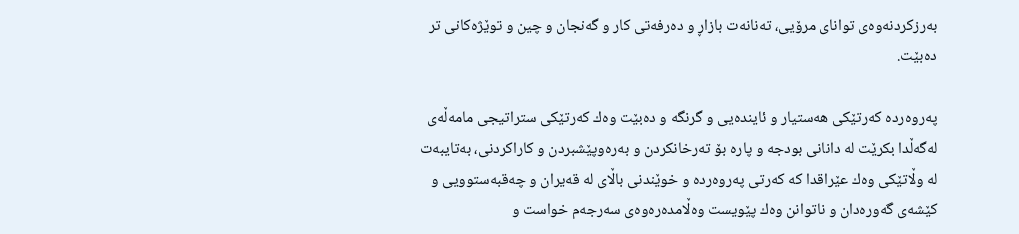به‌رزكردنه‌وه‌ی توانای مرۆیی، ته‌نانه‌ت بازاڕ و ده‌رفه‌تی كار و گه‌نجان و چین و توێژه‌كانی تر ده‌بێت.

په‌روه‌رده‌ كه‌رتێكی هه‌ستیار و ئاینده‌یی و گرنگه‌ و ده‌بێت وه‌ك كه‌رتێكی ستراتیجی مامه‌ڵه‌ی له‌گه‌ڵدا بكرێت له‌ دانانی بودجه‌ و پاره‌ بۆ ته‌رخانكردن و به‌ره‌وپێشبردن و كاراكردنی، به‌تایبه‌ت له‌ وڵاتێكی وه‌ك عێراقدا كه‌ كه‌رتی په‌روه‌رده‌ و خوێندنی باڵای له‌ قه‌یران و چه‌قبه‌ستوویی و كێشه‌ی گه‌وره‌دان و ناتوانن وه‌ك پێویست وه‌ڵامده‌ره‌وه‌ی سه‌رجه‌م خواست و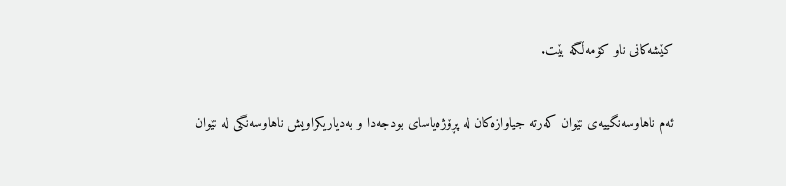كێشه‌كانی ناو كۆمه‌ڵگه‌ بێت.

ئه‌م ناهاوسه‌نگییه‌ی نێوان كه‌رته‌ جیاوازه‌كان له‌ پڕۆژه‌یاسای بودجه‌دا و به‌دیاریكراویش ناهاوسه‌نگی له‌ نێوان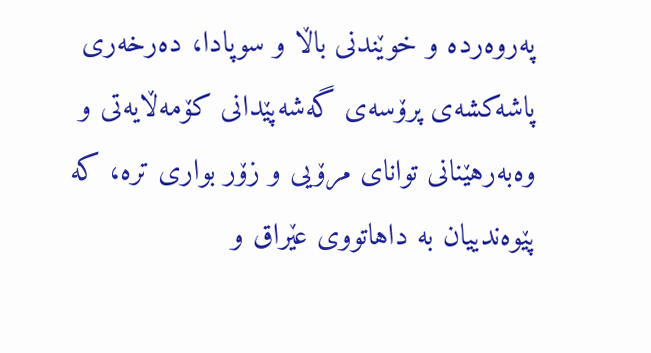په‌روه‌رده‌ و خوێندنی باڵا و سوپادا، ده‌رخه‌ری پاشه‌كشه‌ی پرۆسه‌ی گه‌شه‌پێدانی كۆمه‌ڵایه‌تی و وه‌به‌رهێنانی توانای مرۆیی و زۆر بواری تره‌، كه‌ پێوه‌ندییان به‌ داهاتووی عێراق و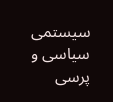سیستمی سیاسی و پرسی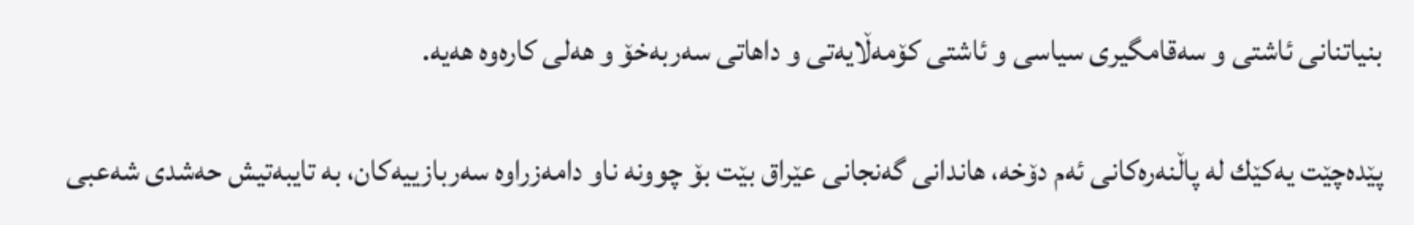بنیاتنانی ئاشتی و سه‌قامگیری سیاسی و ئاشتی كۆمه‌ڵایه‌تی و داهاتی سه‌ربه‌خۆ و هه‌لی كاره‌وه‌ هه‌یه‌.

پێده‌چێت یه‌كێك له‌ پاڵنه‌ره‌كانی ئه‌م دۆخه‌، هاندانی گه‌نجانی عێراق بێت بۆ چوونه‌ ناو دامه‌زراوه‌ سه‌ربازییه‌كان، به‌ تایبه‌تیش حه‌شدی شه‌عبی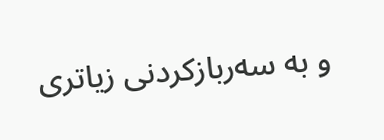و به‌ سه‌ربازكردنی زیاتری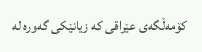كۆمه‌ڵگه‌ی عێراقی كه‌ زیانێكی گه‌وره‌ له‌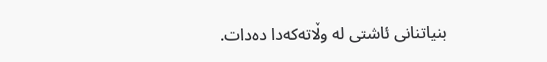بنیاتنانی ئاشتی له‌ وڵاته‌كه‌دا ده‌دات.